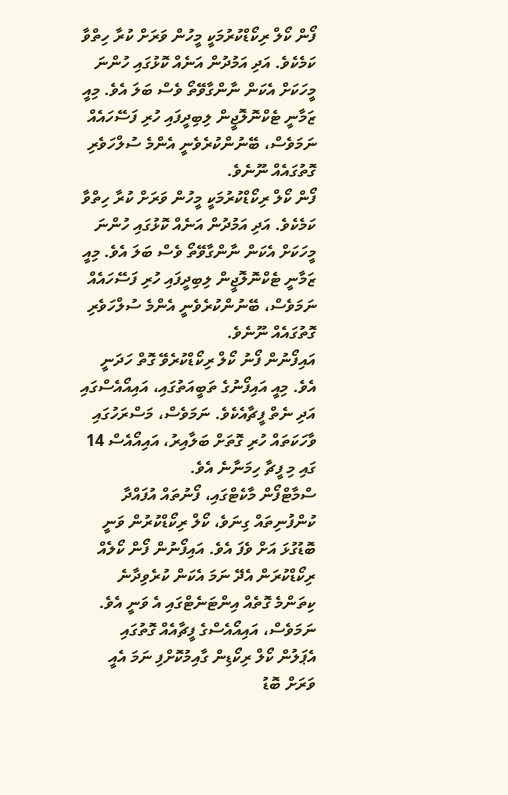ފޯން ކޯލް ރިކޯޑްކުރުމަކީ މީހުން ވަރަށް ކުރާ ހިތްވާ ކަމެކެވެ. އަދި އަމުދުން އަނެއް ކޮޅުގައި ހުންނަ މީހަކަށް އެކަން ނާންގާވޭތޯ ވެސް ބަލަ އެވެ. މިއީ ޒަމާނީ ޓެކްނޮލޮޖީން ލިބިދީފައި ހުރި ފަސޭހައެއް ނަމަވެސް، ބޭނުންކުރެވެނީ އެންމެ ސުލްހަވެރި ގޮތުގައެއް ނޫނެވެ.
ފޯން ކޯލް ރިކޯޑްކުރުމަކީ މީހުން ވަރަށް ކުރާ ހިތްވާ ކަމެކެވެ. އަދި އަމުދުން އަނެއް ކޮޅުގައި ހުންނަ މީހަކަށް އެކަން ނާންގާވޭތޯ ވެސް ބަލަ އެވެ. މިއީ ޒަމާނީ ޓެކްނޮލޮޖީން ލިބިދީފައި ހުރި ފަސޭހައެއް ނަމަވެސް، ބޭނުންކުރެވެނީ އެންމެ ސުލްހަވެރި ގޮތުގައެއް ނޫނެވެ.
އައިފޯނުން ފޯނު ކޯލް ރިކޯޑްކުރެވޭ ގޮތް ހަދަނީ އެވެ. މިއީ އައިފޯނުގެ ތަބީއަތުގައި، އައިއޯއެސްގައި އަދި ނެތް ފީޗާއެކެވެ. ނަމަވެސް، މަސްރަހުގައި ވާހަކަތައް ހުރި ގޮތަށް ބަލާއިރު، އައިއޯއެސް 14 ގައި މި ފީޗާ ހިމަނާނެ އެވެ.
ސްމާޓްފޯން މާކެޓްގައި، ފޯނުތައް އުފައްދާ ކުންފުނިތައް ގިނަވެ، ކޯލް ރިކޯޑްކުރުން ވަނީ ބޮޑުގުޅަ އަށް ވެފަ އެވެ. އައިފޯނުން ފޯން ކޯލެއް ރިކޯޑްކުރަން އެދޭ ނަމަ އެކަން ކުރެވިދާނެ ކިތަންމެ ގޮތެއް އިންޓަނެޓްގައި އެ ވަނީ އެވެ. ނަމަވެސް، އައިއޯއެސްގެ ފީޗާއެއް ގޮތުގައި އެޕަލުން ކޯލް ރިކޯޑިން ގާއިމުކޮށްފި ނަމަ އެއީ ވަރަށް ބޮޑު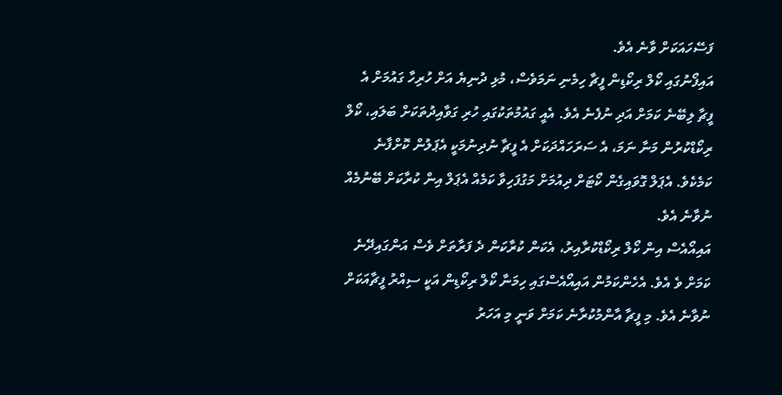ފަސޭހައަކަށް ވާނެ އެވެ.
އައިފޯނުގައި ކޯލް ރިކޯޑިން ފީޗާ ހިމެނި ނަމަވެސް، މުޅި ދުނިޔެ އަށް ހުރިހާ ގައުމަށް އެ ފީޗާ ލިބޭނެ ކަމަށް އަދި ނުފެނެ އެވެ. އެއީ ގައުމުތަކުގައި ހުރި ގަވާއިދުތަކަށް ބަލައި، ކޯލް ރިކޯޑްކުރުން މަނާ ނަމަ، އެ ސަރަހައްދަކަށް އެ ފީޗާ ނުދިނުމަކީ އެޕަލުން ކޮށްފާނެ ކަމެކެވެ. އެޕަލް ގޮވައިގެން ކޯޓަށް ދިއުމަށް މަގުފަހިވާ ކަމެއް އެޕަލް އިން ކުރާކަށް ބޭނުމެއް ނުވާނެ އެވެ.
އައިއޯއެސް އިން ކޯލް ރިކޯޑްކުރާއިރު، އެކަން ކުރާކަން ދެ ފަރާތަށް ވެސް އަންގައިދޭނެ ކަމަށް ވެ އެވެ. އެހެންކަމުން އައިއޯއެސްގައި ހިމަނާ ކޯލް ރިކޯޑިން އަކީ ސިއްރު ފީޗާއަކަށް ނުވާނެ އެވެ. މި ފީޗާ އާންމުކުރާނެ ކަމަށް ވަނީ މި އަހަރު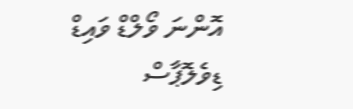އޮންނަ ވޯލްޑް ވައިޑް ޑިވެލޮޕާސް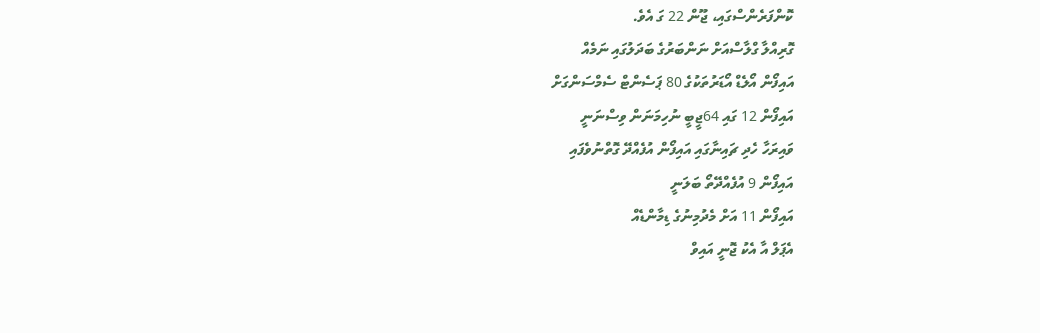ކޮންފަރެންސްގައި، ޖޫން 22 ގަ އެވެ.
ގޮރިއްލާ ގްލާސްއަށް ނަންބަރުގެ ބަދަލުގައި ނަމެއް
އައިފޯން އޯލެޑް އޯޑަރުތަކުގެ 80 ޕަސެންޓް ސެމްސަންގަށް
އައިފޯން 12 ގައި 64ޖީބީ ނުހިމަނަން ވިސްނަނީ
ވައިރަހާ ހެދި ޗައިނާގައި އައިފޯން އުފެއްދޭ ގޮތްނުވެފައި
އައިފޯން 9 އުފެއްދޭތޯ ބަލަނީ
އައިފޯން 11 އަށް މެދުމިނުގެ ޑިމާންޑެއް
އެޕަލް އާ އެކު ޖޮނީ އައިވް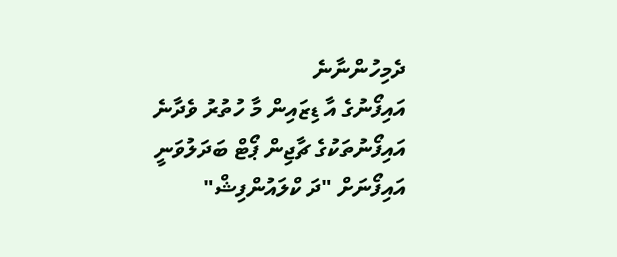ދެމިހުންނާނެ
އައިފޯނުގެ އާ ޑިޒައިން މާ ހުތުރު ވެދާނެ
އައިފޯނުތަކުގެ ޗާޖިން ޕޯޓް ބަދަލުވަނީ
އައިފޯނަށް "ދަ ކްލައުންފިޝް"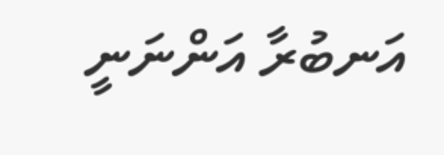އަނބުރާ އަންނަނީ